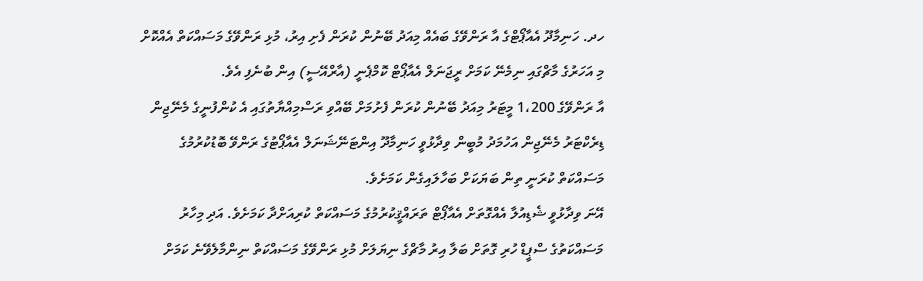ހދ. ހަނިމާދޫ އެއާޕޯޓްގެ އާ ރަންވޭގެ ބައެއް މިއަދު ބޭނުން ކުރަން ފެށި އިރު، މުޅި ރަންވޭގެ މަސައްކަތް އެއްކޮށް މި އަހަރުގެ މާޗްގައި ނިމެނޭ ކަމަށް ރީޖަނަލް އެއާޕޯޓް ކޮމްޕެނީ (އާރްއޭސީ) އިން ބުނެފި އެވެ.
އާ ރަންވޭގެ 1،200 މީޓަރު މިއަދު ބޭނުން ކުރަން ފެށުމަށް ބޭއްވި ރަސްމިއްޔާތުގައި އެ ކުންފުނީގެ މެނޭޖިން ޑިރެކްޓަރު މެނޭޖިން އަހުމަދު މުބީން ވިދާޅުވީ ހަނިމާދޫ އިންޓަނޭޝަނަލް އެއާޕޯޓުގެ ރަންވޭ ބޮޑުކުރުމުގެ މަސައްކަތް ކުރަނީ ތިން ބަޔަކަށް ބަހާލައިގެން ކަމަށެވެ.
އޭނަ ވިދާޅުވީ ޝެޑިއުލާ އެއްގޮތަށް އެއާޕޯޓް ތަރައްޤީކުރުމުގެ މަސައްކަތް ކުރިއަށްދާ ކަމަށެވެ. އަދި މިހާރު މަސައްކަތުގެ ސްޕީޑް ހުރި ގޮތަށް ބަލާ އިރު މާޗްގެ ނިޔަލަށް މުޅި ރަންވޭގެ މަސައްކަތް ނިންމާލެވޭނެ ކަމަށް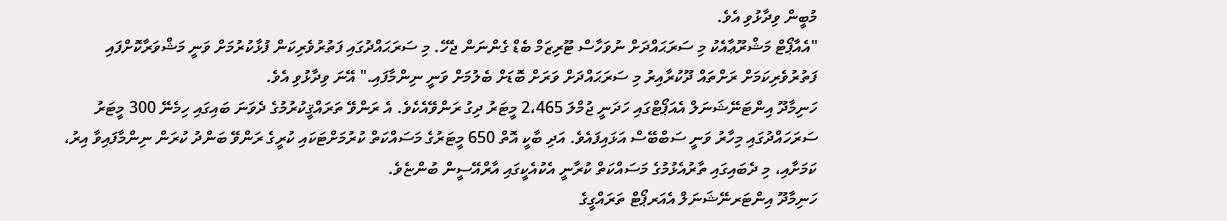މުބީން ވިދާޅުވި އެވެ.
"އެއާޕޯޓް މަޝްރޫޢާއެކު މި ސަރަޙައްދަށް ނުވަހާސް ޓޫރިޒަމް ބެޑް ގެންނަން ޖެހޭ. މި ސަރަޙައްދުގައި ފަތުރުވެރިކަން ފުޅާކުރުމަށް ވަނީ މަޝްވަރާކޮށްފައި ފަތުރުވެރިކަމަށް ރަށްތައް ދޫކުރާއިރު މި ސަރަޙައްދަށް ވަރަށް ބޮޑަށް ބެލުމަށް ވަނީ ނިންމާފައި." އޭނަ ވިދާޅުވި އެވެ.
ހަނިމާދޫ އިންޓަނޭޝަނަލް އެއަޕޯޓްގައި ހަދަނީ ޖުމްލަ 2،465 މީޓަރު ދިގު ރަންވޭއެކެވެ. އެ ރަންވޭ ތަރައްޤީކުރުމުގެ ދެވަނަ ބައިގައި ހިމެނޭ 300 މީޓަރު ސަރަހައްދުގައި މިހާރު ވަނީ ސަބްބޭސް އަޅައިފައެވެ. އަދި ބާކީ އޮތް 650 މީޓަރުގެ މަސައްކަތް ކުރުމަށްޓަކައި ކުރީގެ ރަންވޭ ބަންދު ކުރަން ނިންމާފައިވާ އިރު، ކަމަށާއި، މި ދެބައިގައި ތާރުއެޅުމުގެ މަސައްކަތް ކުރާނީ އެކުއެކީގައި އާރްއޭސީން ބުންޏެވެ.
ހަނިމާދޫ އިންޓަރނޭޝަނަލް އެއަރޕޯޓް ތަރައްގީގެ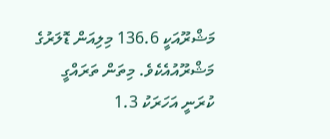މަޝްރޫއަކީ 136.6 މިލިއަން ޑޮލަރުގެ މަޝްރޫއުއެކެވެ. މިތަން ތަރައްގީ ކުރަނީ އަހަރަކު 1.3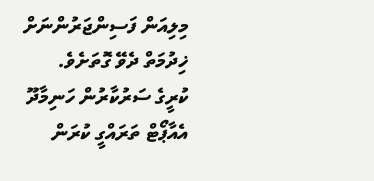މިލިއަން ފަސިންޖަރުންނަށް ޚިދުމަތް ދެވޭ ގޮތަށެވެ.
ކުރީގެ ސަރުކާރުން ހަނިމާދޫ އެއާޕޯޓް ތަރައްގީ ކުރަން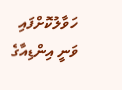ހަވާލުކޮށްފައި ވަނީ އިންޑިއާގެ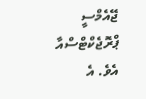ޖޭއެމްސީ ޕްރޮޖެކްޓްސްއާ އެވެ. އެ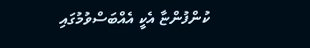ކުންފުންޏާ އެކީ އެއްބަސްވުމުގައި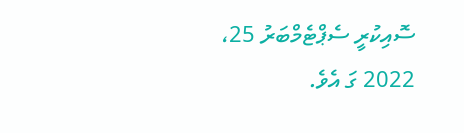ސޮއިކުރީ ސެޕްޓެމްބަރު 25، 2022 ގަ އެވެ.